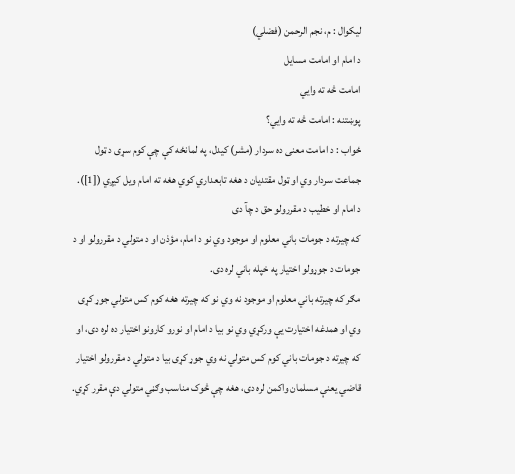ليکوال : م، نجم الرحمن (فضلي)
د امام او امامت مسايل
امامت څه ته وايي
پوښتنه : امامت څه ته وايي؟
ځواب : د امامت معنی ده سردار (مشر) کيدل، په لمانځه کې چې کوم سړی د ټول جماعت سردار وي او ټول مقتديان د هغه تابعداري کوي هغه ته امام ويل کيږي ([1]).
د امام او خطيب د مقررولو حق د چآ دى
که چيرته د جومات باني معلوم او موجود وي نو د امام، مؤذن او د متولي د مقررولو او د جومات د جوړولو اختيار په خپله باني لره دى.
مګر که چيرته باني معلوم او موجود نه وي نو که چيرته هغه کوم کس متولي جوړ کړى وي او همدغه اختيارت يې ورکړي وي نو بيا د امام او نورو کارونو اختيار ده لره دى، او که چيرته د جومات باني کوم کس متولي نه وي جوړ کړى بيا د متولي د مقررولو اختيار قاضي يعنې مسلمان واکمن لره دى، هغه چې څوک مناسب وګڼي متولي دې مقرر کړي.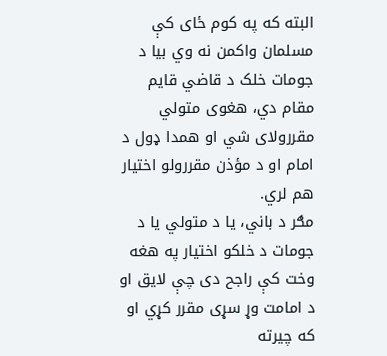البته که په کوم ځاى کې مسلمان واکمن نه وي بيا د جومات خلک د قاضي قايم مقام دي، هغوى متولي مقررولاى شي او همدا ډول د امام او د مؤذن مقررولو اختيار هم لري.
مګر د باني، يا د متولي يا د جومات د خلکو اختيار په هغه وخت کې راجح دى چې لايق او د امامت وړ سړى مقرر کړي او که چيرته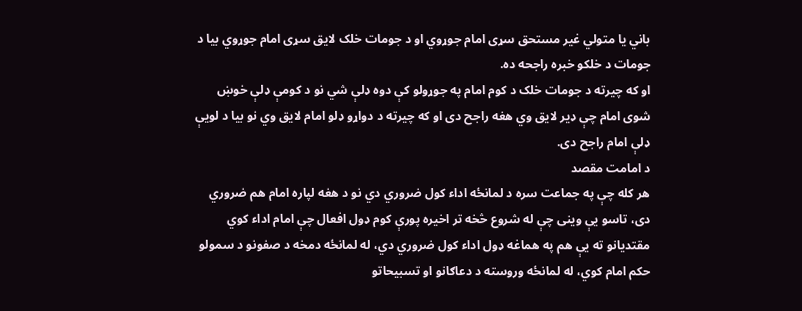باني يا متولي غير مستحق سړى امام جوړوي او د جومات خلک لايق سړى امام جوړوي بيا د جومات د خلکو خبره راجحه ده.
او که چيرته د جومات خلک د کوم امام په جوړولو کې دوه ډلې شي نو د کومې ډلې خوښ شوى امام چې ډير لايق وي هغه راجح دى او که چيرته د دواړو ډلو امام لايق وي نو بيا د لويې ډلې امام راجح دى.
د امامت مقصد
هر کله چې په جماعت سره د لمانځه اداء کول ضروري دي نو د هغه لپاره امام هم ضروري دى، تاسو يې وينى چې له شروع څخه تر اخيره پورې کوم ډول افعال چې امام اداء کوي مقتديانو ته يې هم په هماغه ډول اداء کول ضروري دي، له لمانځه دمخه د صفونو د سمولو حکم امام کوي، له لمانځه وروسته د دعاګانو او تسبيحاتو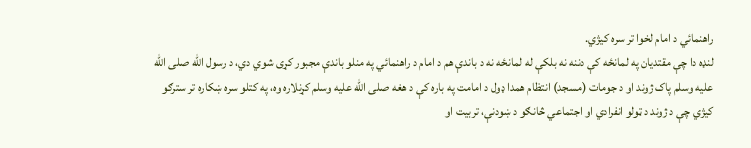راهنمائي د امام لخوا تر سره کيژي.
لنډه دا چې مقتديان په لمانځه کې دننه نه بلکې له لمانځه نه د باندې هم د امام د راهنمائي په منلو باندې مجبور کړى شوي دي، د رسول الله صلی الله عليه وسلم پاک ژوند او د جومات (مسجد) انتظام همدا ډول د امامت په باره کې د هغه صلی الله عليه وسلم کړنلاره وه، په کتلو سره ښکاره تر سترګو کيژي چې د ژوند د ټولو انفرادي او اجتماعي څانګو د ښودنې، تربيت او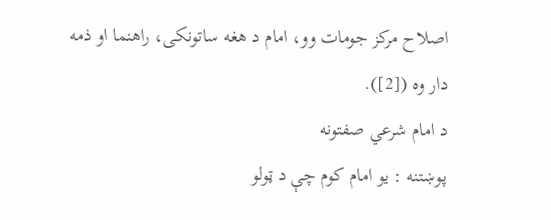اصلاح مرکز جومات وو، امام د هغه ساتونکى، راهنما او ذمه دار وه ([2]).
د امام شرعي صفتونه
پوښتنه : يو امام کوم چې د ټولو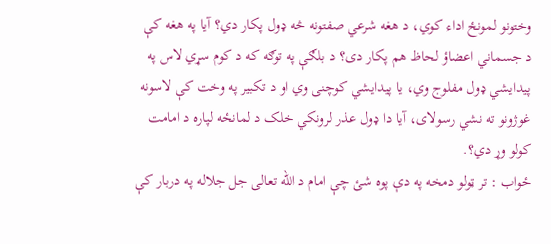وختونو لمونځ اداء کوي، د هغه شرعي صفتونه څه ډول پکار دي؟ آيا په هغه کې د جسماني اعضاؤ لحاظ هم پکار دى؟ د بلګې په توګه که د کوم سړي لاس په پيدايشي ډول مفلوج وي، يا پيدايشي کوچنى وي او د تکبير په وخت کې لاسونه غوژونو ته نشي رسولاى، آيا دا ډول عذر لرونکي خلک د لمانځه لپاره د امامت کولو وړ دي؟.
ځواب : تر ټولو دمخه په دې پوه شئ چې امام د الله تعالى جل جلاله په دربار کې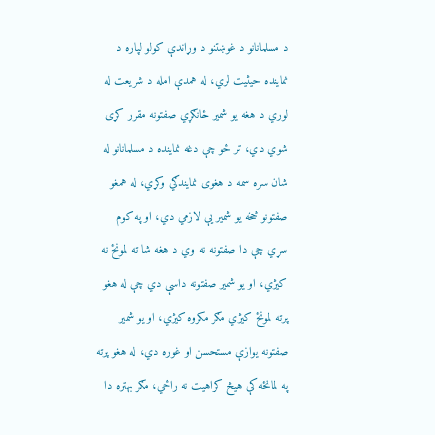د مسلمانانو د غوښتنو د وړاندې کولو لپاره د نماينده حيثيت لري، له همدې امله د شريعت له لوري د هغه يو شمير ځانګړي صفتونه مقرر کړى شوي دي، تر ځو چې دغه نماينده د مسلمانانو له شان سره سمه د هغوى نمايندګي وکړي، له همغو صفتونو څخه يو شمير يې لازمي دي، او په کوم سړي چې دا صفتونه نه وي د هغه شا ته لمونځ نه کيژي، او يو شمير صفتونه داسې دي چې له هغو پرته لمونځ کيژي مګر مکروه کيژي، او يو شمير صفتونه يوازې مستحسن او غوره دي، له هغو پرته په لمانځه کې هيڅ کراهيت نه راځي، مګر بهتره دا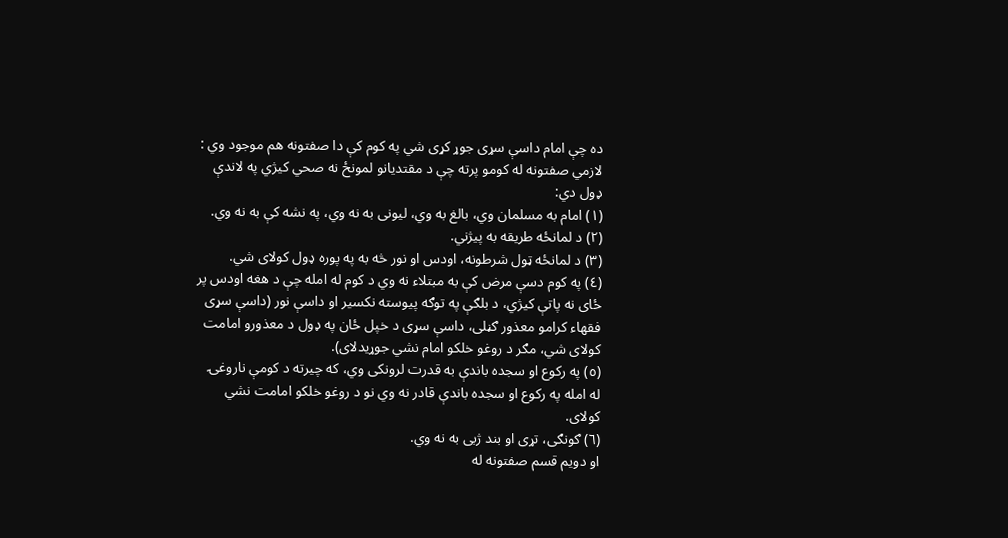ده چې امام داسې سړى جوړ کړى شي په کوم کې دا صفتونه هم موجود وي :
لازمي صفتونه له کومو پرته چې د مقتديانو لمونځ نه صحي کيژي په لاندې ډول دي:
(١) امام به مسلمان وي، بالغ به وي، ليونى به نه وي، په نشه کې به نه وي.
(٢) د لمانځه طريقه به پيژني.
(٣) د لمانځه ټول شرطونه، اودس او نور څه به په پوره ډول کولاى شي.
(٤) په کوم دسې مرض کې به مبتلاء نه وي د کوم له امله چې د هغه اودس پر ځاى نه پاتې کيژي، د بلګې په توګه پيوسته نکسير او داسې نور (داسې سړى فقهاء کرامو معذور ګڼلى، داسې سړى د خپل ځان په ډول د معذورو امامت کولاى شي، مګر د روغو خلکو امام نشي جوړيدلاى).
(٥) په رکوع او سجده باندې به قدرت لرونکى وي، که چيرته د کومې ناروغۍ له امله په رکوع او سجده باندې قادر نه وي نو د روغو خلکو امامت نشي کولاى.
(٦) ګونګى، تړى او بند ژبى به نه وي.
او دويم قسم صفتونه له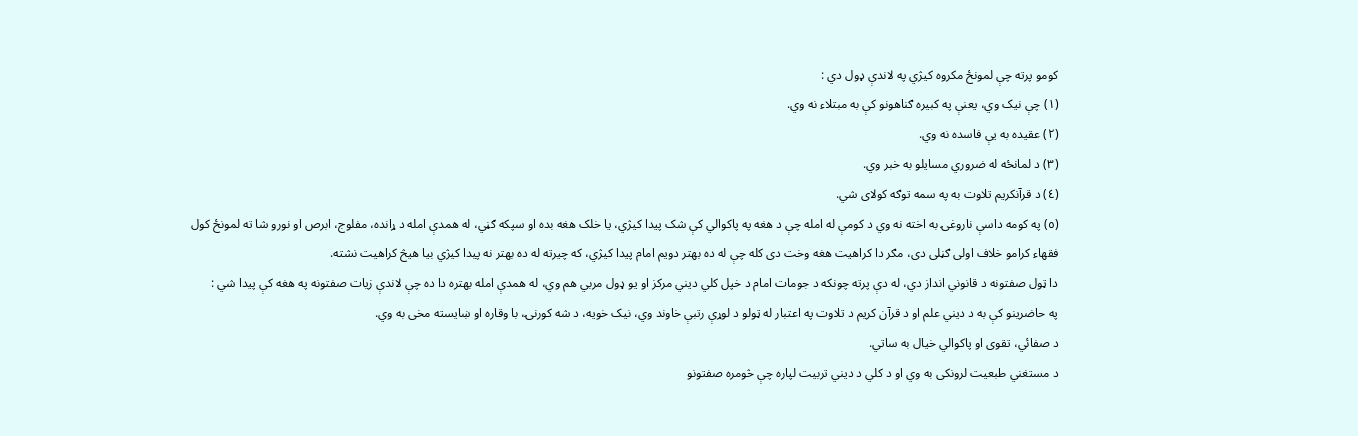کومو پرته چې لمونځ مکروه کيژي په لاندې ډول دي :
(١) چې نيک وي، يعنې په کبيره ګناهونو کې به مبتلاء نه وي.
(٢) عقيده به يې فاسده نه وي.
(٣) د لمانځه له ضروري مسايلو به خبر وي.
(٤) د قرآنکريم تلاوت به په سمه توګه کولاى شي.
(٥) په کومه داسې ناروغۍ به اخته نه وي د کومې له امله چې د هغه په پاکوالي کې شک پيدا کيژي، يا خلک هغه بده او سپکه ګڼي، له همدې امله د ړانده، مفلوج، ابرص او نورو شا ته لمونځ کول فقهاء کرامو خلاف اولى ګڼلى دى، مګر دا کراهيت هغه وخت دى کله چې له ده بهتر دويم امام پيدا کيژي، که چيرته له ده بهتر نه پيدا کيژي بيا هيڅ کراهيت نشته.
دا ټول صفتونه د قانوني انداز دي، له دې پرته چونکه د جومات امام د خپل کلي ديني مرکز او يو ډول مربي هم وي، له همدې امله بهتره دا ده چې لاندې زيات صفتونه په هغه کې پيدا شي :
په حاضرينو کې به د ديني علم او د قرآن کريم د تلاوت په اعتبار له ټولو د لوړې رتبې خاوند وي، نيک خويه، د شه کورنۍ، با وقاره او ښايسته مخى به وي.
د صفائي، تقوى او پاکوالي خيال به ساتي.
د مستغني طبعيت لرونکى به وي او د کلي د ديني تربيت لپاره چې څومره صفتونو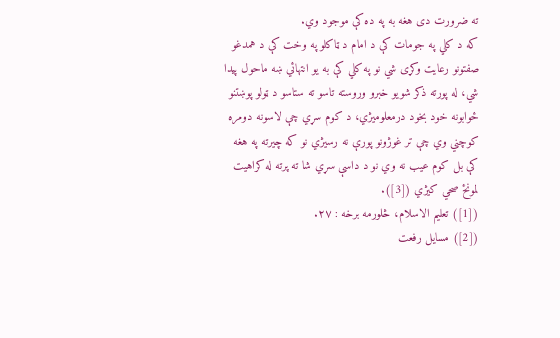ته ضرورت دى هغه به په ده کې موجود وي.
که د کلي په جومات کې د امام د ټاکلو په وخت کې د همدغو صفتونو رعايت وکړى شي نو په کلي کې به يو انتهائي ښه ماحول پيدا شي، له پورته ذکر شويو خبرو وروسته تاسو ته ستاسو د ټولو پوښتنو ځوابونه خود بخود درمعلوميژي، د کوم سړي چې لاسونه دومره کوچني وي چې تر غوژونو پورې نه رسيژي نو که چيرته په هغه کې بل کوم عيب نه وي نو د داسې سړي شا ته پرته له کراهيت لمونځ صحي کيژي ([3]).
([1]) تعليم الاسلام، څلورمه برخه : ٢٧.
([2]) مسايل رفعت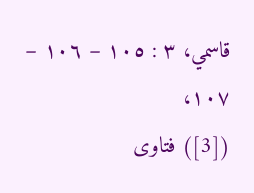قاسمي، ٣ : ١٠٥ – ١٠٦ – ١٠٧،
([3]) فتاوى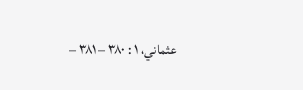عثماني، ١ : ٣٨٠ – ٣٨١ –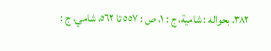٣٨٢، بحواله : شامية، ج : ١، ص : ٥٥٧ تا ٥٦٢، شامي، ج :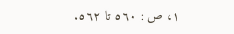١، ص : ٥٦٠ تا ٥٦٢.